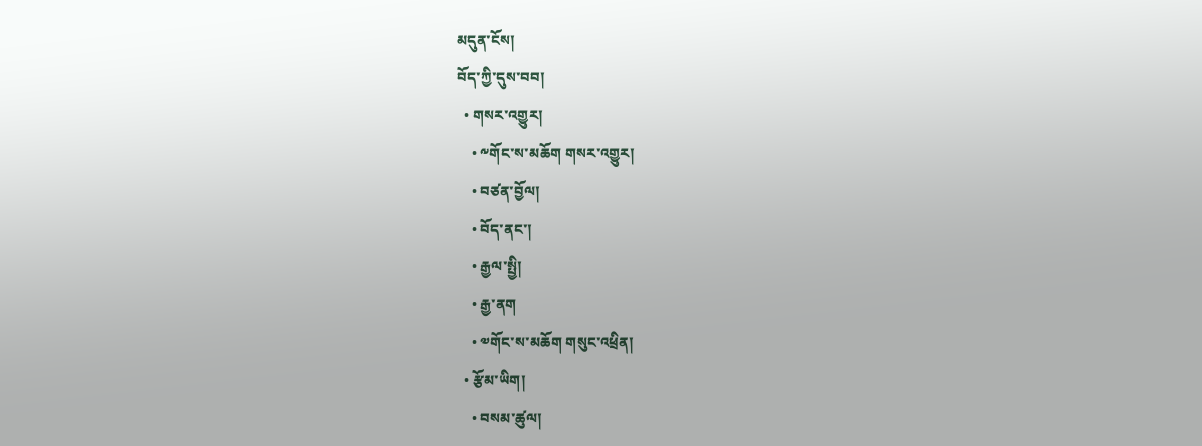མདུན་ངོས།
བོད་ཀྱི་དུས་བབ།
  • གསར་འགྱུར།
    • ༸གོང་ས་མཆོག གསར་འགྱུར།
    • བཙན་བྱོལ།
    • བོད་ནང་།
    • རྒྱལ་སྤྱི།
    • རྒྱ་ནག
    • ༧གོང་ས་མཆོག གསུང་འཕྲིན།
  • རྩོམ་ཡིག།
    • བསམ་ཚུལ།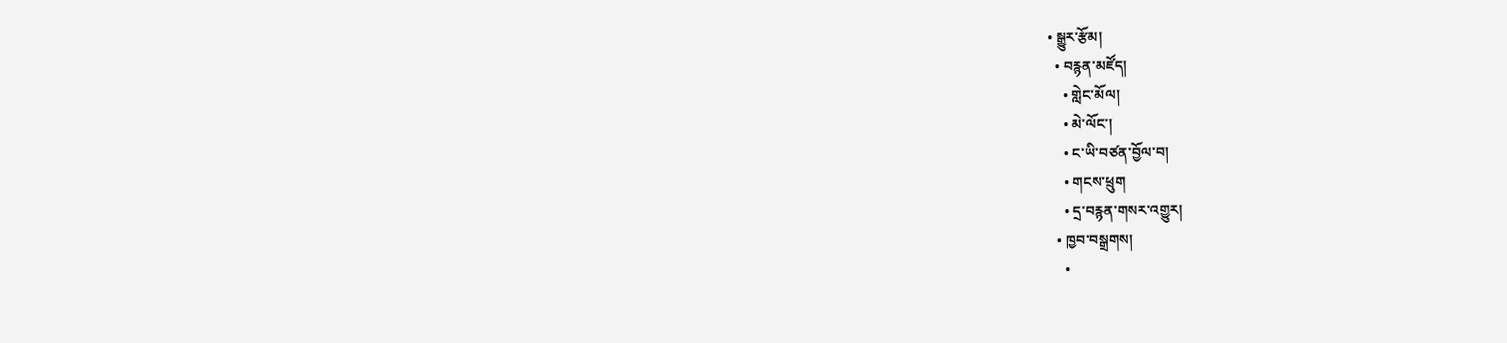• སྒྱུར་རྩོམ།
  • བརྙན་མཛོད།
    • གླེང་མོལ།
    • མེ་ལོང་།
    • ང་ཡི་བཙན་བྱོལ་བ།
    • གངས་ཕྲུག
    • དྲ་བརྙན་གསར་འགྱུར།
  • ཁྱབ་བསྒྲགས།
    •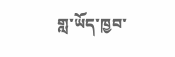གླ་ཡོད་ཁྱབ་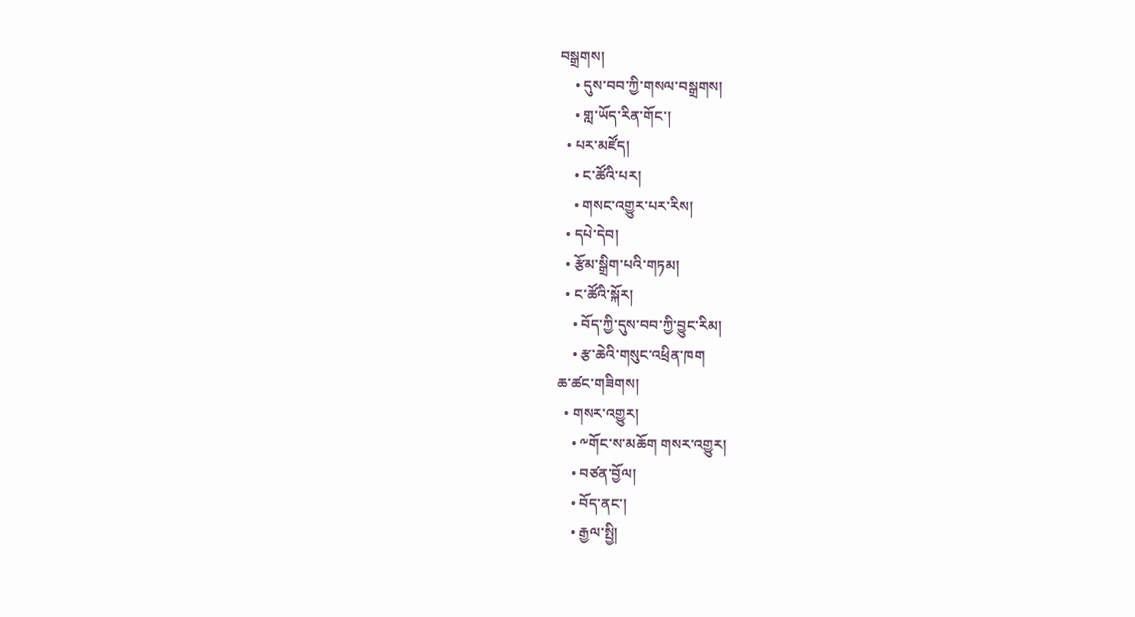བསྒྲགས།
    • དུས་བབ་ཀྱི་གསལ་བསྒྲགས།
    • གླ་ཡོད་རིན་གོང་།
  • པར་མཛོད།
    • ང་ཚོའི་པར།
    • གསང་འགྱུར་པར་རིས།
  • དཔེ་དེབ།
  • རྩོམ་སྒྲིག་པའི་གཏམ།
  • ང་ཚོའི་སྐོར།
    • བོད་ཀྱི་དུས་བབ་ཀྱི་བྱུང་རིམ།
    • རྩ་ཆེའི་གསུང་འཕྲིན་ཁག
ཆ་ཚང་གཟིགས།
  • གསར་འགྱུར།
    • ༸གོང་ས་མཆོག གསར་འགྱུར།
    • བཙན་བྱོལ།
    • བོད་ནང་།
    • རྒྱལ་སྤྱི།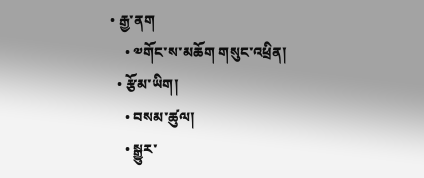• རྒྱ་ནག
    • ༧གོང་ས་མཆོག གསུང་འཕྲིན།
  • རྩོམ་ཡིག།
    • བསམ་ཚུལ།
    • སྒྱུར་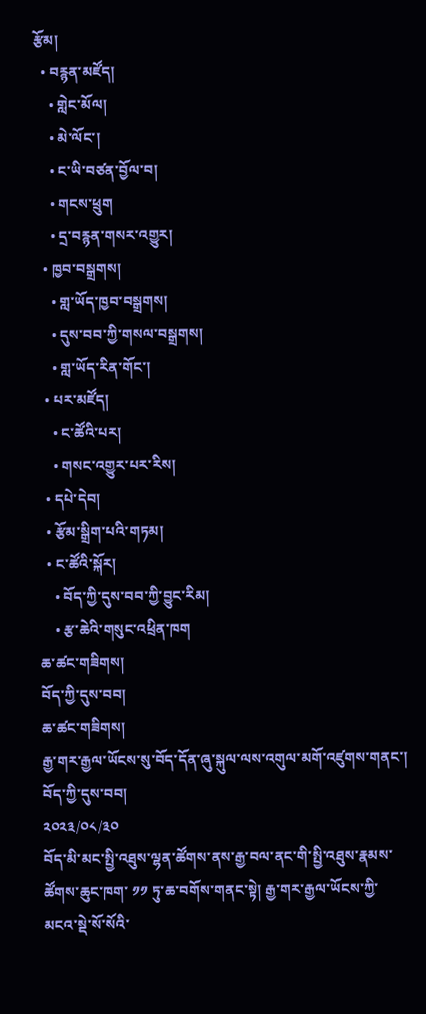རྩོམ།
  • བརྙན་མཛོད།
    • གླེང་མོལ།
    • མེ་ལོང་།
    • ང་ཡི་བཙན་བྱོལ་བ།
    • གངས་ཕྲུག
    • དྲ་བརྙན་གསར་འགྱུར།
  • ཁྱབ་བསྒྲགས།
    • གླ་ཡོད་ཁྱབ་བསྒྲགས།
    • དུས་བབ་ཀྱི་གསལ་བསྒྲགས།
    • གླ་ཡོད་རིན་གོང་།
  • པར་མཛོད།
    • ང་ཚོའི་པར།
    • གསང་འགྱུར་པར་རིས།
  • དཔེ་དེབ།
  • རྩོམ་སྒྲིག་པའི་གཏམ།
  • ང་ཚོའི་སྐོར།
    • བོད་ཀྱི་དུས་བབ་ཀྱི་བྱུང་རིམ།
    • རྩ་ཆེའི་གསུང་འཕྲིན་ཁག
ཆ་ཚང་གཟིགས།
བོད་ཀྱི་དུས་བབ།
ཆ་ཚང་གཟིགས།
རྒྱ་གར་རྒྱལ་ཡོངས་སུ་བོད་དོན་ཞུ་སྐུལ་ལས་འགུལ་མགོ་འཛུགས་གནང་།
བོད་ཀྱི་དུས་བབ།
༢༠༢༣/༠༨/༣༠
བོད་མི་མང་སྤྱི་འཐུས་ལྷན་ཚོགས་ནས་རྒྱ་བལ་ནང་གི་སྤྱི་འཐུས་རྣམས་ཚོགས་ཆུང་ཁག་ ༡༡ ཏུ་ཆ་བགོས་གནང་སྟེ། རྒྱ་གར་རྒྱལ་ཡོངས་ཀྱི་མངའ་སྡེ་སོ་སོའི་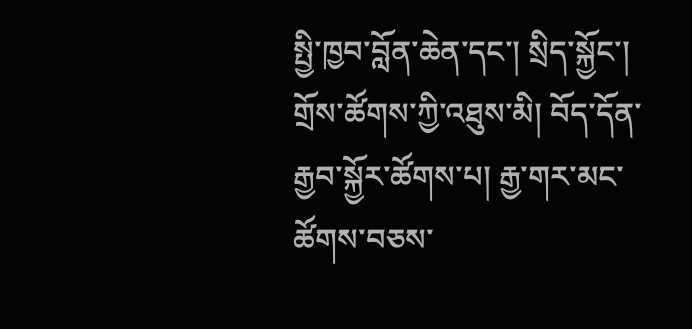སྤྱི་ཁྱབ་བློན་ཆེན་དང་། སྲིད་སྐྱོང་། གྲོས་ཚོགས་ཀྱི་འཐུས་མི། བོད་དོན་རྒྱབ་སྐྱོར་ཚོགས་པ། རྒྱ་གར་མང་ཚོགས་བཅས་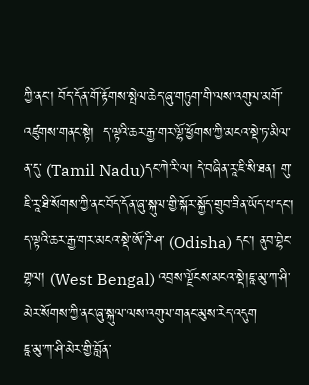ཀྱི་ནང་། བོད་དོན་གོ་རྟོགས་སྤེལ་ཆེད་ཞུ་གཏུག་གི་ལས་འགུལ་མགོ་འཛུགས་གནང་སྟེ།  ད་ལྟའི་ཆར་རྒྱ་གར་ལྷོ་ཕྱོགས་ཀྱི་མངའ་སྡེ་ཏ་མིལ་ན་དུ་ (Tamil Nadu)དང་ཀེ་རི་ལ། དེ་བཞིན་རཱ་ཇི་སི་ཐན། གུ་ཇི་རཱ་ཐི་སོགས་ཀྱི་ནང་བོད་དོན་ཞུ་སྐུལ་གྱི་སྐོར་སྐྱོད་གྲུབ་ཟིན་ཡོད་པ་དང་། ད་ལྟའི་ཆར་རྒྱ་གར་མངའ་སྡེ་ཨོ་ཌི་ཤ་ (Odisha) དང་། ནུབ་བྷེང་གྷལ། (West Bengal) འབྲས་ལྗོངས་མངའ་སྡེ།ཇཱ་མུ་ཀ་ཤི་མེར་སོགས་ཀྱི་ནང་ཞུ་སྐུལ་ལས་འགུལ་གནང་མུས་རེད་འདུག
ཇཱ་མུ་ཀ་ཤི་མེར་གྱི་བློན་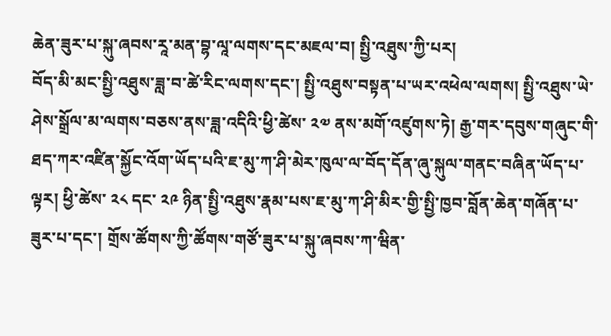ཆེན་ཟུར་པ་སྐུ་ཞབས་རཱ་མན་བྷ་ལཱ་ལགས་དང་མཇལ་བ། སྤྱི་འཐུས་ཀྱི་པར།
བོད་མི་མང་སྤྱི་འཐུས་ཟླ་བ་ཚེ་རིང་ལགས་དང་། སྤྱི་འཐུས་བསྟན་པ་ཡར་འཕེལ་ལགས། སྤྱི་འཐུས་ཡེ་ཤེས་སྒྲོལ་མ་ལགས་བཅས་ནས་ཟླ་འདིའི་ཕྱི་ཚེས་ ༢༧ ནས་མགོ་འཛུགས་ཏེ། རྒྱ་གར་དབུས་གཞུང་གི་ཐད་ཀར་འཛིན་སྐྱོང་འོག་ཡོད་པའི་ཇ་མུ་ཀ་ཤི་མེར་ཁུལ་ལ་བོད་དོན་ཞུ་སྐུལ་གནང་བཞིན་ཡོད་པ་ལྟར། ཕྱི་ཚེས་ ༢༨ དང་ ༢༩ ཉིན་སྤྱི་འཐུས་རྣམ་པས་ཇ་མུ་ཀ་ཤི་མིར་གྱི་སྤྱི་ཁྱབ་བློན་ཆེན་གཞོན་པ་ཟུར་པ་དང་། གྲོས་ཚོགས་ཀྱི་ཚོགས་གཙོ་ཟུར་པ་སྐུ་ཞབས་ཀ་ཝིན་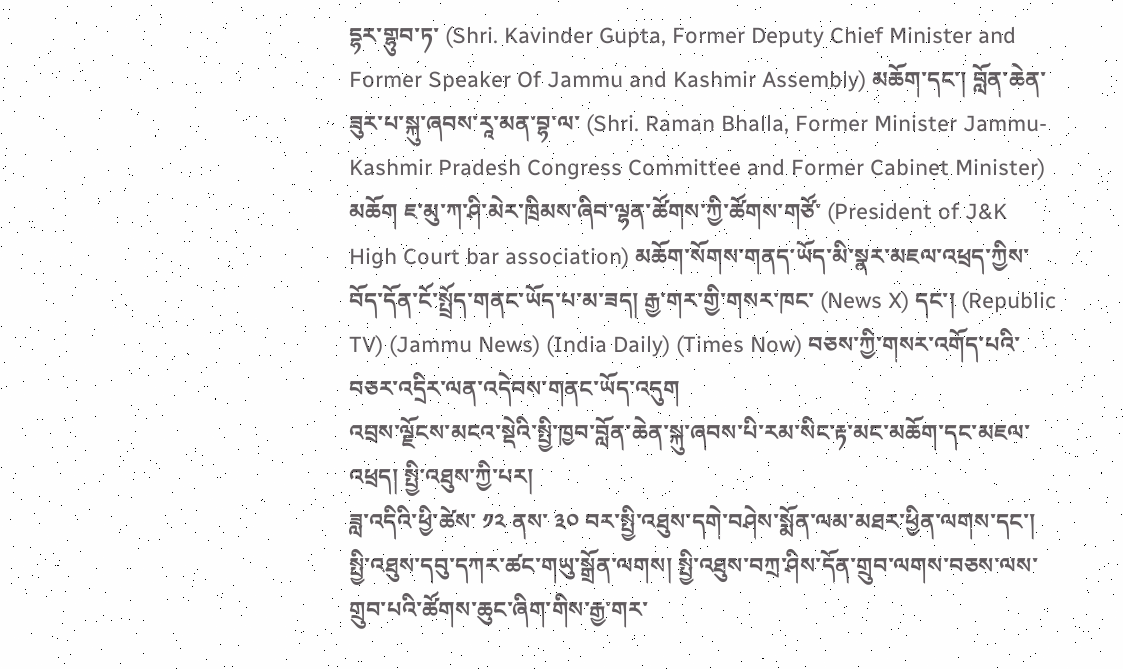དྷར་གྷུབ་ཏ་ (Shri. Kavinder Gupta, Former Deputy Chief Minister and Former Speaker Of Jammu and Kashmir Assembly) མཆོག་དང་། བློན་ཆེན་ཟུར་པ་སྐུ་ཞབས་རཱ་མན་བྷ་ལ་ (Shri. Raman Bhalla, Former Minister Jammu-Kashmir Pradesh Congress Committee and Former Cabinet Minister) མཆོག ཇ་མུ་ཀ་ཤི་མེར་ཁྲིམས་ཞིབ་ལྷན་ཚོགས་ཀྱི་ཚོགས་གཙོ་ (President of J&K High Court bar association) མཆོག་སོགས་གནད་ཡོད་མི་སྣར་མཇལ་འཕྲད་ཀྱིས་བོད་དོན་ངོ་སྤྲོད་གནང་ཡོད་པ་མ་ཟད། རྒྱ་གར་གྱི་གསར་ཁང་ (News X) དང་། (Republic TV) (Jammu News) (India Daily) (Times Now) བཅས་ཀྱི་གསར་འགོད་པའི་བཅར་འདྲིར་ལན་འདེབས་གནང་ཡོད་འདུག
འབྲས་ལྗོངས་མངའ་སྡེའི་སྤྱི་ཁྱབ་བློན་ཆེན་སྐུ་ཞབས་པི་རམ་སིང་རྟ་མང་མཆོག་དང་མཇལ་འཕྲད། སྤྱི་འཐུས་ཀྱི་པར།
ཟླ་འདིའི་ཕྱི་ཚེས་ ༡༢ ནས་ ༣༠ བར་སྤྱི་འཐུས་དགེ་བཤེས་སྨོན་ལམ་མཐར་ཕྱིན་ལགས་དང་། སྤྱི་འཐུས་དབུ་དཀར་ཚང་གཡུ་སྒྲོན་ལགས། སྤྱི་འཐུས་བཀྲ་ཤིས་དོན་གྲུབ་ལགས་བཅས་ལས་གྲུབ་པའི་ཚོགས་ཆུང་ཞིག་གིས་རྒྱ་གར་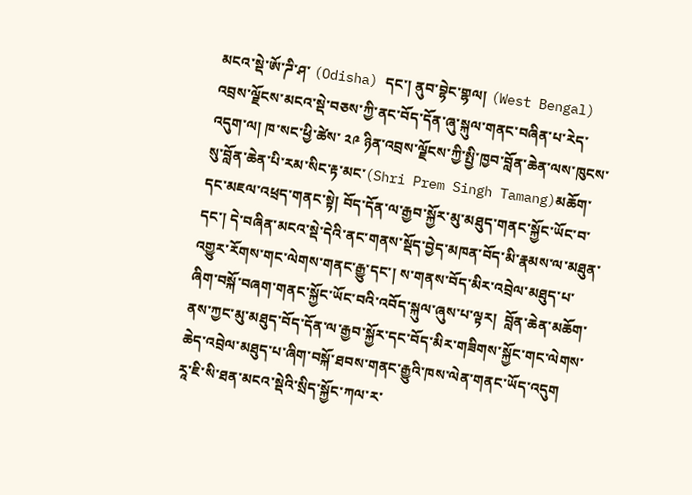མངའ་སྡེ་ཨོ་ཌི་ཤ་ (Odisha) དང་། ནུབ་བྷེང་གྷལ། (West Bengal) འབྲས་ལྗོངས་མངའ་སྡེ་བཅས་ཀྱི་ནང་བོད་དོན་ཞུ་སྐུལ་གནང་བཞིན་པ་རེད་འདུག་ལ། ཁ་སང་ཕྱི་ཚེས་ ༢༩ ཉིན་འབྲས་ལྗོངས་ཀྱི་སྤྱི་ཁྱབ་བློན་ཆེན་ལས་ཁུངས་སུ་བློན་ཆེན་པི་རམ་སིང་རྟ་མང་(Shri Prem Singh Tamang)མཆོག་དང་མཇལ་འཕྲད་གནང་སྟེ། བོད་དོན་ལ་རྒྱབ་སྐྱོར་མུ་མཐུད་གནང་སྐྱོང་ཡོང་བ་དང་། དེ་བཞིན་མངའ་སྡེ་དེའི་ནང་གནས་སྡོད་བྱེད་མཁན་བོད་མི་རྣམས་ལ་མཐུན་འགྱུར་རོགས་གང་ལེགས་གནང་རྒྱུ་དང་། ས་གནས་བོད་མིར་འབྲེལ་མཐུད་པ་ཞིག་བསྐོ་བཞག་གནང་སྐྱོང་ཡོང་བའི་འབོད་སྐུལ་ཞུས་པ་ལྟར།  བློན་ཆེན་མཆོག་ནས་ཀྱང་མུ་མཐུད་བོད་དོན་ལ་རྒྱབ་སྐྱོར་དང་བོད་མིར་གཟིགས་སྐྱོང་གང་ལེགས་ཆེད་འབྲེལ་མཐུད་པ་ཞིག་བསྐོ་ཐབས་གནང་རྒྱུའི་ཁས་ལེན་གནང་ཡོད་འདུག
རཱ་ཇི་སི་ཐན་མངའ་སྡེའི་སྲིད་སྐྱོང་ཀལ་ར་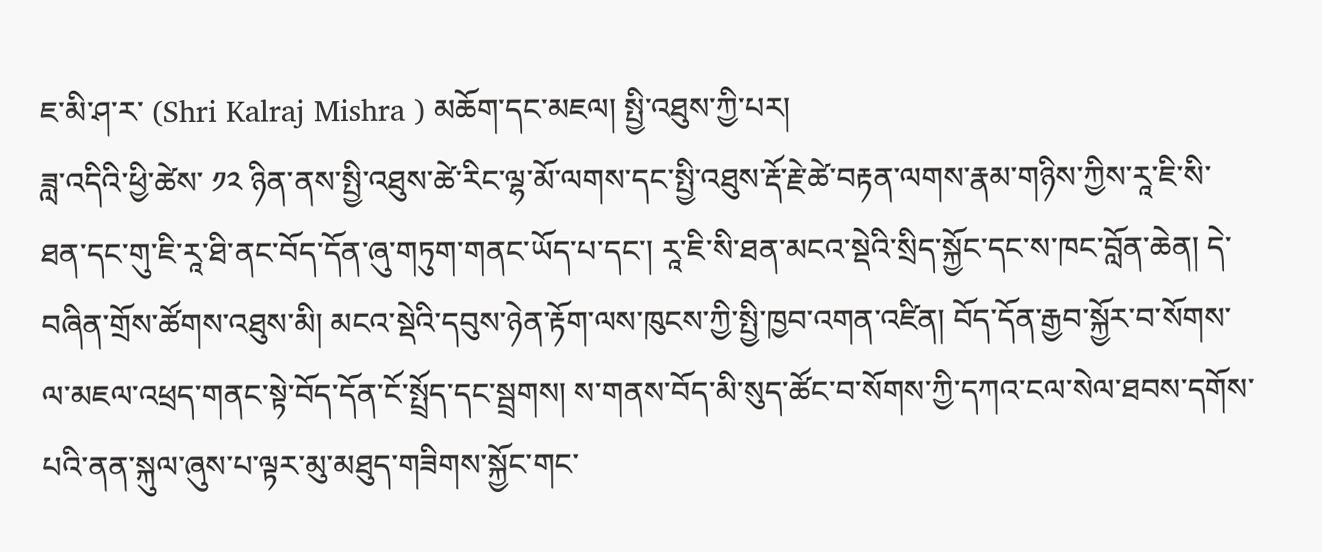ཇ་མི་ཤ་ར་ (Shri Kalraj Mishra ) མཆོག་དང་མཇལ། སྤྱི་འཐུས་ཀྱི་པར།
ཟླ་འདིའི་ཕྱི་ཚེས་ ༡༢ ཉིན་ནས་སྤྱི་འཐུས་ཚེ་རིང་ལྷ་མོ་ལགས་དང་སྤྱི་འཐུས་རྡོ་རྗེ་ཚེ་བརྟན་ལགས་རྣམ་གཉིས་ཀྱིས་རཱ་ཇི་སི་ཐན་དང་གུ་ཇི་རཱ་ཐི་ནང་བོད་དོན་ཞུ་གཏུག་གནང་ཡོད་པ་དང་། རཱ་ཇི་སི་ཐན་མངའ་སྡེའི་སྲིད་སྐྱོང་དང་ས་ཁང་བློན་ཆེན། དེ་བཞིན་གྲོས་ཚོགས་འཐུས་མི། མངའ་སྡེའི་དབུས་ཉེན་རྟོག་ལས་ཁུངས་ཀྱི་སྤྱི་ཁྱབ་འགན་འཛིན། བོད་དོན་རྒྱབ་སྐྱོར་བ་སོགས་ལ་མཇལ་འཕྲད་གནང་སྟེ་བོད་དོན་ངོ་སྤྲོད་དང་སྦྲགས། ས་གནས་བོད་མི་སུད་ཚོང་བ་སོགས་ཀྱི་དཀའ་ངལ་སེལ་ཐབས་དགོས་པའི་ནན་སྐུལ་ཞུས་པ་ལྟར་མུ་མཐུད་གཟིགས་སྐྱོང་གང་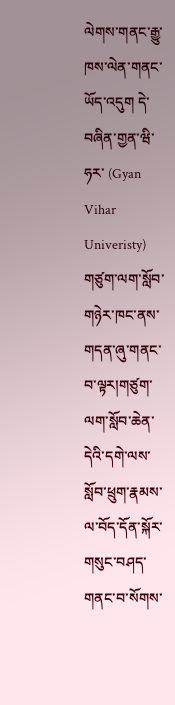ལེགས་གནང་རྒྱུ་ཁས་ལེན་གནང་ཡོད་འདུག དེ་བཞིན་གྱན་ཝི་ཧར་ (Gyan Vihar Univeristy) གཙུག་ལག་སློབ་གཉེར་ཁང་ནས་གདན་ཞུ་གནང་བ་ལྟར།གཙུག་ལག་སློབ་ཆེན་དེའི་དགེ་ལས་སློབ་ཕྲུག་རྣམས་ལ་བོད་དོན་སྐོར་གསུང་བཤད་གནང་བ་སོགས་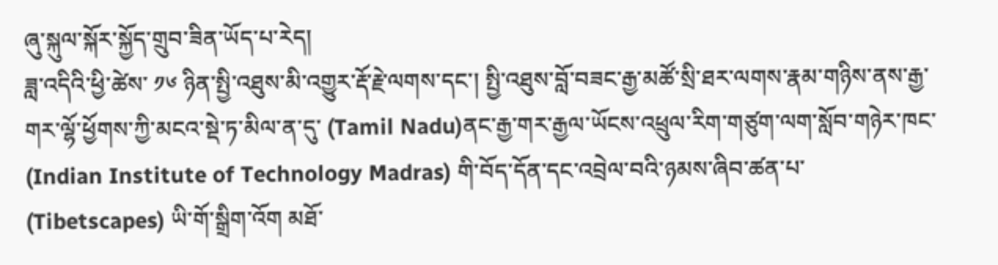ཞུ་སྐུལ་སྐོར་སྐྱོད་གྲུབ་ཟིན་ཡོད་པ་རེད།
ཟླ་འདིའི་ཕྱི་ཚེས་ ༡༦ ཉིན་སྤྱི་འཐུས་མི་འགྱུར་རྡོ་རྗེ་ལགས་དང་། སྤྱི་འཐུས་བློ་བཟང་རྒྱ་མཚོ་སྲི་ཐར་ལགས་རྣམ་གཉིས་ནས་རྒྱ་གར་ལྷོ་ཕྱོགས་ཀྱི་མངའ་སྡེ་ཏ་མིལ་ན་དུ་ (Tamil Nadu)ནང་རྒྱ་གར་རྒྱལ་ཡོངས་འཕྲུལ་རིག་གཙུག་ལག་སློབ་གཉེར་ཁང་ (Indian Institute of Technology Madras) གི་བོད་དོན་དང་འབྲེལ་བའི་ཉམས་ཞིབ་ཚན་པ་ (Tibetscapes) ཡི་གོ་སྒྲིག་འོག མཐོ་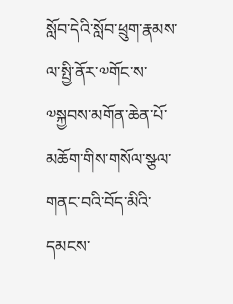སློབ་དེའི་སློབ་ཕྲུག་རྣམས་ལ་སྤྱི་ནོར་༧གོང་ས་༧སྐྱབས་མགོན་ཆེན་པོ་མཆོག་གིས་གསོལ་སྩལ་གནང་བའི་བོད་མིའི་དམངས་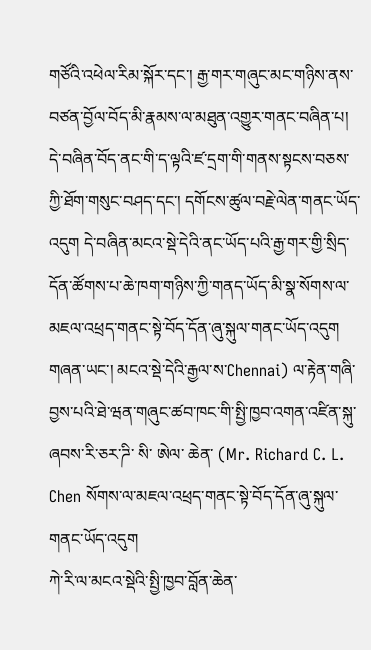གཙོའི་འཕེལ་རིམ་སྐོར་དང་། རྒྱ་གར་གཞུང་མང་གཉིས་ནས་བཙན་བྱོལ་བོད་མི་རྣམས་ལ་མཐུན་འགྱུར་གནང་བཞིན་པ། དེ་བཞིན་བོད་ནང་གི་ད་ལྟའི་ཛ་དྲག་གི་གནས་སྟངས་བཅས་ཀྱི་ཐོག་གསུང་བཤད་དང་། དགོངས་ཚུལ་བརྗེ་ལེན་གནང་ཡོད་འདུག དེ་བཞིན་མངའ་སྡེ་དེའི་ནང་ཡོད་པའི་རྒྱ་གར་གྱི་སྲིད་དོན་ཚོགས་པ་ཆེ་ཁག་གཉིས་ཀྱི་གནད་ཡོད་མི་སྣ་སོགས་ལ་མཇལ་འཕྲད་གནང་སྟེ་བོད་དོན་ཞུ་སྐུལ་གནང་ཡོད་འདུག གཞན་ཡང་། མངའ་སྡེ་དེའི་རྒྱལ་ས་Chennai) ལ་རྟེན་གཞི་བྱས་པའི་ཐེ་ཝན་གཞུང་ཚབ་ཁང་གི་སྤྱི་ཁྱབ་འགན་འཛིན་སྐུ་ཞབས་རི་ཅར་ཌི་ སི་ ཨེལ་ ཆེན་ (Mr. Richard C. L. Chen སོགས་ལ་མཇལ་འཕྲད་གནང་སྟེ་བོད་དོན་ཞུ་སྐུལ་གནང་ཡོད་འདུག
ཀེ་རི་ལ་མངའ་སྡེའི་སྤྱི་ཁྱབ་བློན་ཆེན་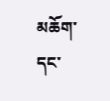མཆོག་དང་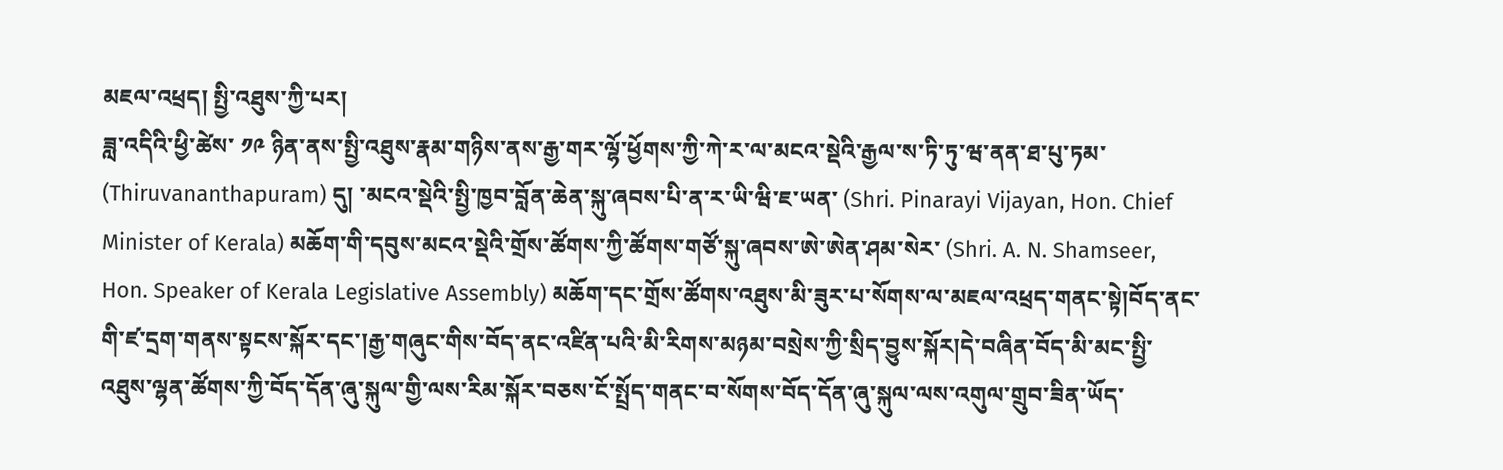མཇལ་འཕྲད། སྤྱི་འཐུས་ཀྱི་པར།
ཟླ་འདིའི་ཕྱི་ཚེས་ ༡༩ ཉིན་ནས་སྤྱི་འཐུས་རྣམ་གཉིས་ནས་རྒྱ་གར་ལྷོ་ཕྱོགས་ཀྱི་ཀེ་ར་ལ་མངའ་སྡེའི་རྒྱལ་ས་ཏི་ཏུ་ཝ་ནན་ཐ་པུ་ཏམ་ (Thiruvananthapuram) དུ། ་མངའ་སྡེའི་སྤྱི་ཁྱབ་བློན་ཆེན་སྐུ་ཞབས་པི་ན་ར་ཡི་ཝི་ཇ་ཡན་ (Shri. Pinarayi Vijayan, Hon. Chief Minister of Kerala) མཆོག་གི་དབུས་མངའ་སྡེའི་གྲོས་ཚོགས་ཀྱི་ཚོགས་གཙོ་སྐུ་ཞབས་ཨེ་ཨེན་ཤམ་སེར་ (Shri. A. N. Shamseer, Hon. Speaker of Kerala Legislative Assembly) མཆོག་དང་གྲོས་ཚོགས་འཐུས་མི་ཟུར་པ་སོགས་ལ་མཇལ་འཕྲད་གནང་སྟེ།བོད་ནང་གི་ཛ་དྲག་གནས་སྟངས་སྐོར་དང་།རྒྱ་གཞུང་གིས་བོད་ནང་འཛིན་པའི་མི་རིགས་མཉམ་བསྲེས་ཀྱི་སྲིད་བྱུས་སྐོར།དེ་བཞིན་བོད་མི་མང་སྤྱི་འཐུས་ལྷན་ཚོགས་ཀྱི་བོད་དོན་ཞུ་སྐུལ་གྱི་ལས་རིམ་སྐོར་བཅས་ངོ་སྤྲོད་གནང་བ་སོགས་བོད་དོན་ཞུ་སྐུལ་ལས་འགུལ་གྲུབ་ཟིན་ཡོད་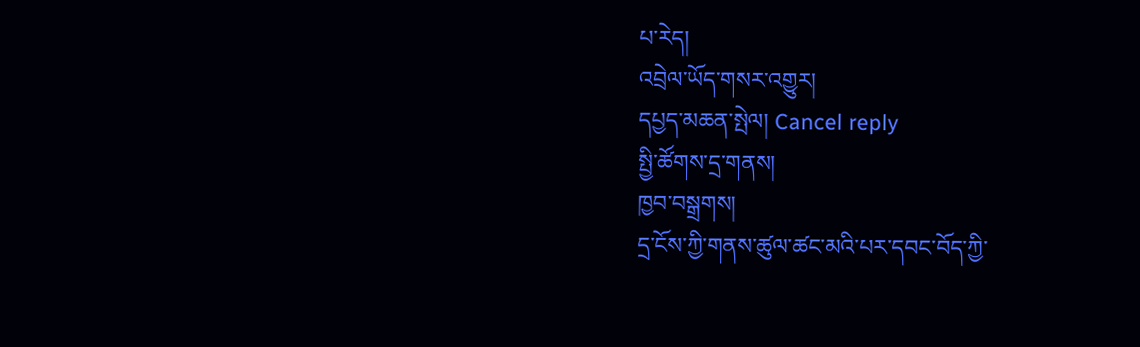པ་རེད།
འབྲེལ་ཡོད་གསར་འགྱུར།
དཔྱད་མཆན་སྤེལ། Cancel reply
སྤྱི་ཚོགས་དྲ་གནས།
ཁྱབ་བསྒྲགས།
དྲ་ངོས་ཀྱི་གནས་ཚུལ་ཚང་མའི་པར་དབང་བོད་ཀྱི་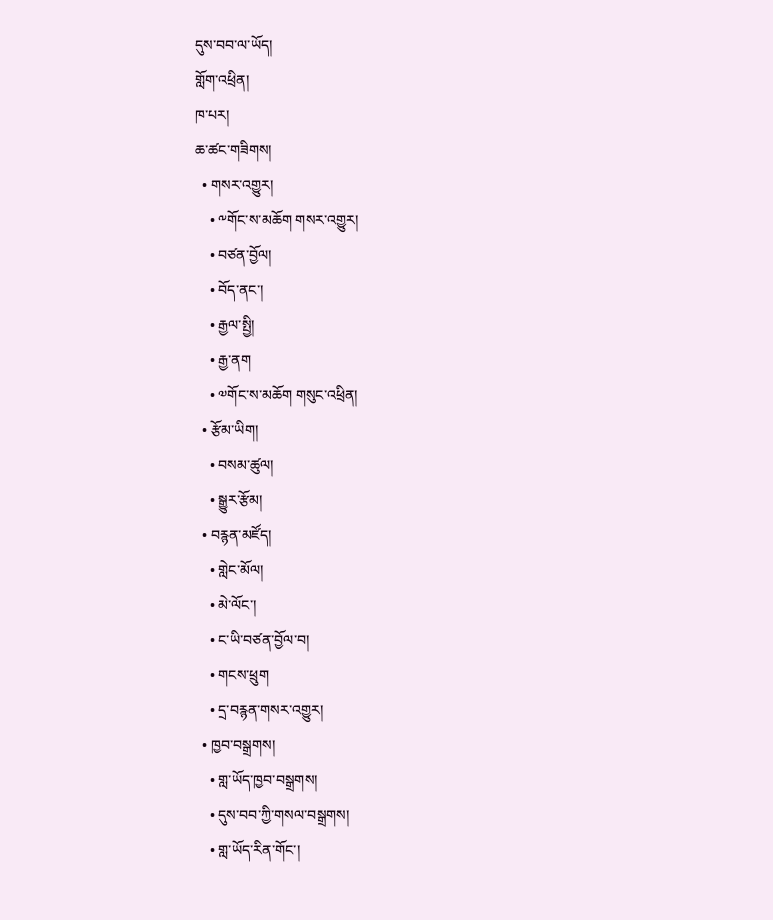དུས་བབ་ལ་ཡོད།
གློག་འཕྲིན།
ཁ་པར།
ཆ་ཚང་གཟིགས།
  • གསར་འགྱུར།
    • ༸གོང་ས་མཆོག གསར་འགྱུར།
    • བཙན་བྱོལ།
    • བོད་ནང་།
    • རྒྱལ་སྤྱི།
    • རྒྱ་ནག
    • ༧གོང་ས་མཆོག གསུང་འཕྲིན།
  • རྩོམ་ཡིག།
    • བསམ་ཚུལ།
    • སྒྱུར་རྩོམ།
  • བརྙན་མཛོད།
    • གླེང་མོལ།
    • མེ་ལོང་།
    • ང་ཡི་བཙན་བྱོལ་བ།
    • གངས་ཕྲུག
    • དྲ་བརྙན་གསར་འགྱུར།
  • ཁྱབ་བསྒྲགས།
    • གླ་ཡོད་ཁྱབ་བསྒྲགས།
    • དུས་བབ་ཀྱི་གསལ་བསྒྲགས།
    • གླ་ཡོད་རིན་གོང་།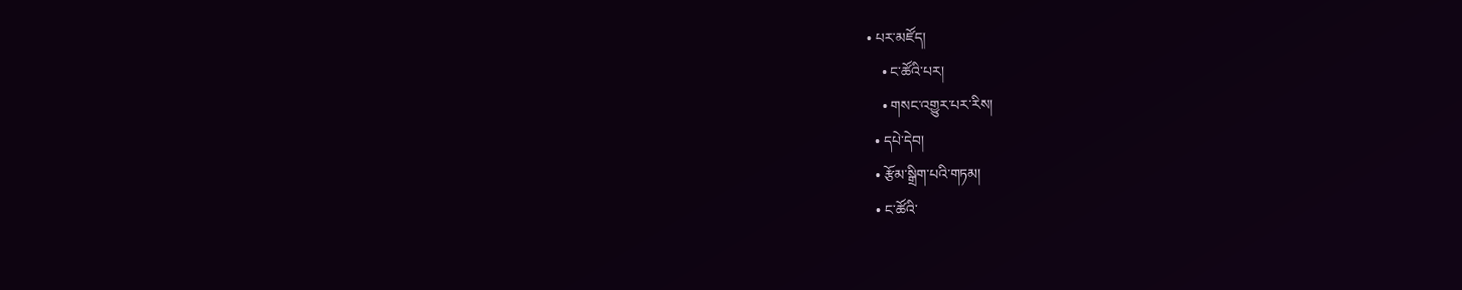• པར་མཛོད།
    • ང་ཚོའི་པར།
    • གསང་འགྱུར་པར་རིས།
  • དཔེ་དེབ།
  • རྩོམ་སྒྲིག་པའི་གཏམ།
  • ང་ཚོའི་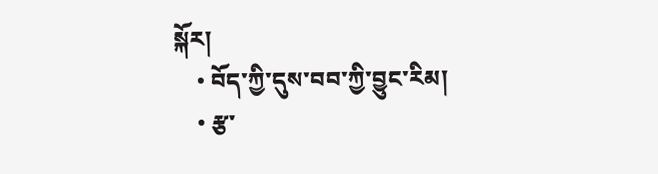སྐོར།
    • བོད་ཀྱི་དུས་བབ་ཀྱི་བྱུང་རིམ།
    • རྩ་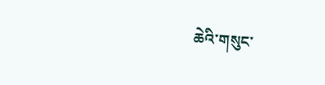ཆེའི་གསུང་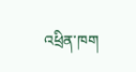འཕྲིན་ཁག